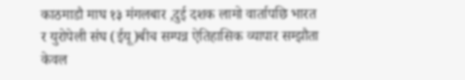काठमाडौ माघ १३ मंगलबार ,दुई दशक लामो वार्तापछि भारत र युरोपेली संघ (ईयू)बीच सम्पन्न ऐतिहासिक व्यापार सम्झौता केवल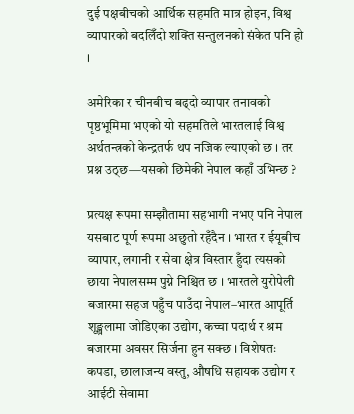दुई पक्षबीचको आर्थिक सहमति मात्र होइन, विश्व व्यापारको बदलिँदो शक्ति सन्तुलनको संकेत पनि हो ।

अमेरिका र चीनबीच बढ्दो व्यापार तनावको पृष्ठभूमिमा भएको यो सहमतिले भारतलाई विश्व अर्थतन्त्रको केन्द्रतर्फ थप नजिक ल्याएको छ । तर प्रश्न उठ्छ—यसको छिमेकी नेपाल कहाँ उभिन्छ ?

प्रत्यक्ष रूपमा सम्झौतामा सहभागी नभए पनि नेपाल यसबाट पूर्ण रूपमा अछुतो रहँदैन । भारत र ईयूबीच व्यापार, लगानी र सेवा क्षेत्र विस्तार हुँदा त्यसको छाया नेपालसम्म पुग्ने निश्चित छ । भारतले युरोपेली बजारमा सहज पहुँच पाउँदा नेपाल–भारत आपूर्ति शृङ्खलामा जोडिएका उद्योग, कच्चा पदार्थ र श्रम बजारमा अवसर सिर्जना हुन सक्छ । विशेषतः कपडा, छालाजन्य वस्तु, औषधि सहायक उद्योग र आईटी सेवामा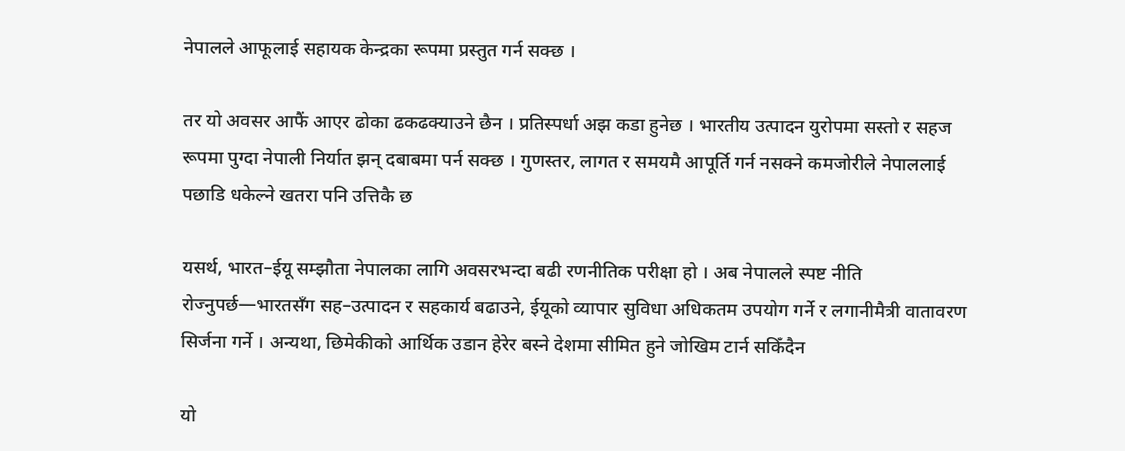नेपालले आफूलाई सहायक केन्द्रका रूपमा प्रस्तुत गर्न सक्छ ।

तर यो अवसर आफैं आएर ढोका ढकढक्याउने छैन । प्रतिस्पर्धा अझ कडा हुनेछ । भारतीय उत्पादन युरोपमा सस्तो र सहज रूपमा पुग्दा नेपाली निर्यात झन् दबाबमा पर्न सक्छ । गुणस्तर, लागत र समयमै आपूर्ति गर्न नसक्ने कमजोरीले नेपाललाई पछाडि धकेल्ने खतरा पनि उत्तिकै छ

यसर्थ, भारत–ईयू सम्झौता नेपालका लागि अवसरभन्दा बढी रणनीतिक परीक्षा हो । अब नेपालले स्पष्ट नीति रोज्नुपर्छ—भारतसँग सह–उत्पादन र सहकार्य बढाउने, ईयूको व्यापार सुविधा अधिकतम उपयोग गर्ने र लगानीमैत्री वातावरण सिर्जना गर्ने । अन्यथा, छिमेकीको आर्थिक उडान हेरेर बस्ने देशमा सीमित हुने जोखिम टार्न सकिँदैन

यो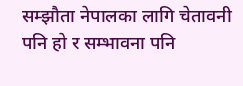सम्झौता नेपालका लागि चेतावनी पनि हो र सम्भावना पनि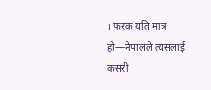। फरक यति मात्र हो—नेपालले त्यसलाई कसरी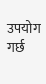उपयोग गर्छ